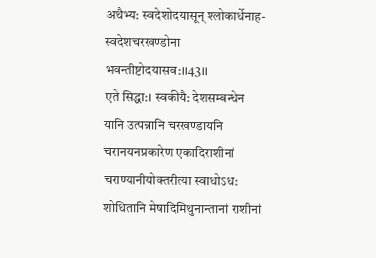अथैभ्य: स्वदेशोदयासून् श्लोकार्धेनाह-
स्वदेशचरखण्डोना भवन्तीष्टोदयासव:।।43।।
एते सिद्धा:। स्वकीयै: देशसम्बन्धेन यानि उत्पन्नानि चरखण्डायनि चरानयनप्रकारेण एकादिराशीनां चराण्यानीयोक्तरीत्या स्वाधोऽध: शोधितानि मेषादिमिथुनान्तानां राशीनां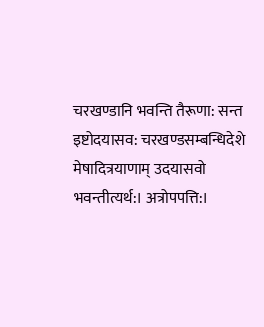चरखण्डानि भवन्ति तैरूणा: सन्त इष्टोदयासव: चरखण्डसम्बन्धिदेशे मेषादित्रयाणाम् उदयासवो भवन्तीत्यर्थ:। अत्रोपपत्ति:।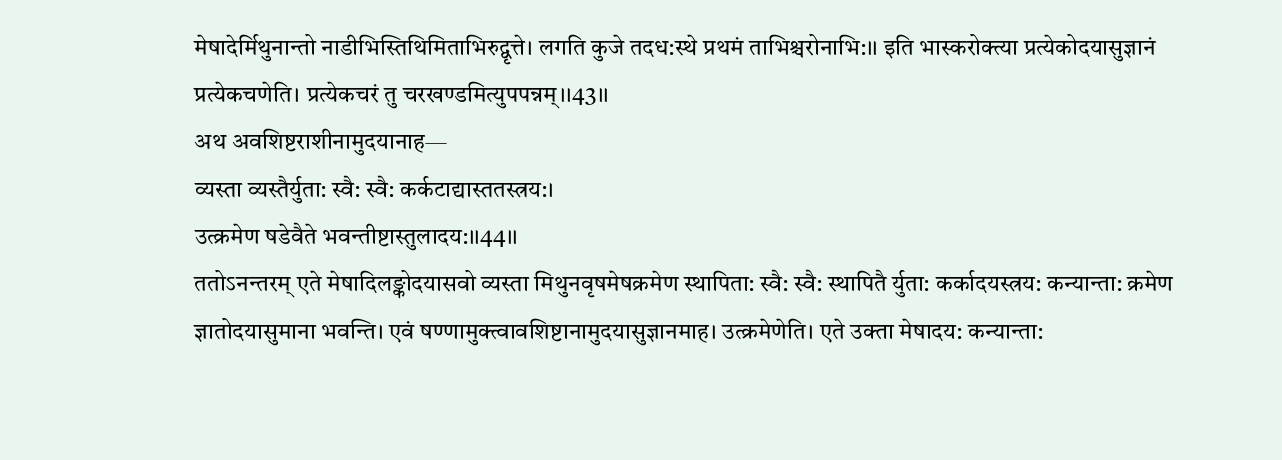मेषादेर्मिथुनान्तो नाडीभिस्तिथिमिताभिरुद्वृत्ते। लगति कुजे तदध:स्थे प्रथमं ताभिश्चरोनाभि:।। इति भास्करोक्त्या प्रत्येकोदयासुज्ञानं प्रत्येकचणेति। प्रत्येकचरं तु चरखण्डमित्युपपन्नम्।।43।।
अथ अवशिष्टराशीनामुदयानाह—
व्यस्ता व्यस्तैर्युता: स्वै: स्वै: कर्कटाद्यास्ततस्त्रय:।
उत्क्रमेण षडेवैते भवन्तीष्टास्तुलादय:।।44।।
ततोऽनन्तरम् एते मेषादिलङ्कोदयासवो व्यस्ता मिथुनवृषमेषक्रमेण स्थापिता: स्वै: स्वै: स्थापितै र्युता: कर्कादयस्त्रय: कन्यान्ता: क्रमेण ज्ञातोदयासुमाना भवन्ति। एवं षण्णामुक्त्वावशिष्टानामुदयासुज्ञानमाह। उत्क्रमेणेति। एते उक्ता मेषादय: कन्यान्ता: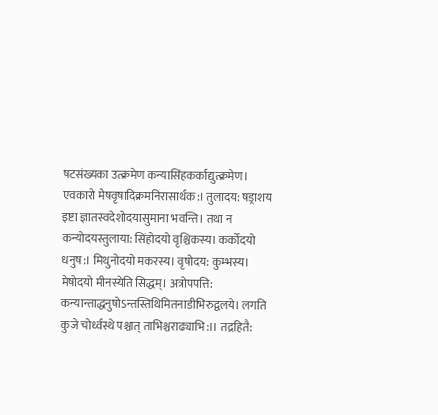षटसंख्यका उत्क्रमेण कन्यासिंहकर्काद्युत्क्रमेण। एवकारो मेषवृषादिक्रमनिरासार्थक:। तुलादय: षड्राशय इष्टा ज्ञातस्वदेशोदयासुमाना भवन्ति। तथा न कन्योदयस्तुलाया: सिंहोदयो वृश्चिकस्य। कर्कोदयो धनुष:। मिथुनोदयो मकरस्य। वृषोदय: कुम्भस्य। मेषोदयो मीनस्येति सिद्धम्। अत्रोपपत्ति: कन्यान्ताद्धनुषोऽन्तस्तिथिमितनाडीभिरुद्वलये। लगति कुजे चोर्ध्वस्थे पश्चात् ताभिश्चराढ्याभि:।। तद्रहितै: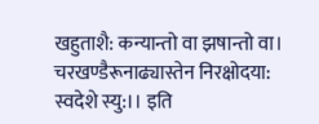खहुताशै: कन्यान्तो वा झषान्तो वा। चरखण्डैरूनाढ्यास्तेन निरक्षोदया: स्वदेशे स्यु:।। इति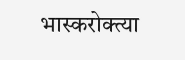भास्करोक्त्या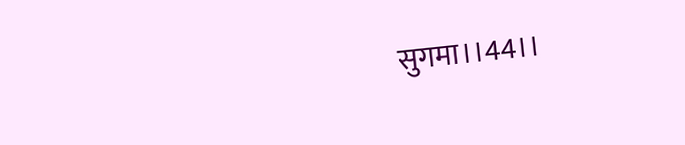सुगमा।।44।।